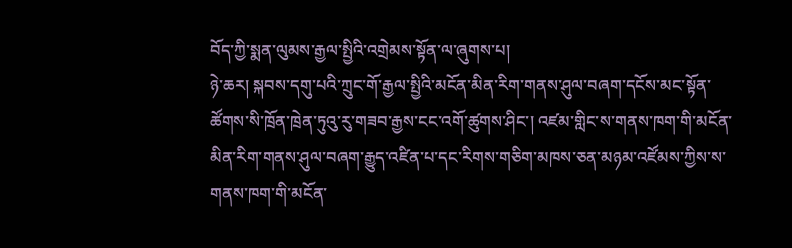བོད་ཀྱི་སྨན་ལུམས་རྒྱལ་སྤྱིའི་འགྲེམས་སྟོན་ལ་ཞུགས་པ།
ཉེ་ཆར། སྐབས་དགུ་པའི་ཀྲུང་གོ་རྒྱལ་སྤྱིའི་མངོན་མིན་རིག་གནས་ཤུལ་བཞག་དངོས་མང་སྟོན་ཚོགས་སི་ཁྲོན་ཁྲེན་ཏུའུ་རུ་གཟབ་རྒྱས་ངང་འགོ་ཚུགས་ཤིང་། འཛམ་གླིང་ས་གནས་ཁག་གི་མངོན་མིན་རིག་གནས་ཤུལ་བཞག་རྒྱུད་འཛིན་པ་དང་རིགས་གཅིག་མཁས་ཅན་མཉམ་འཛོམས་ཀྱིས་ས་གནས་ཁག་གི་མངོན་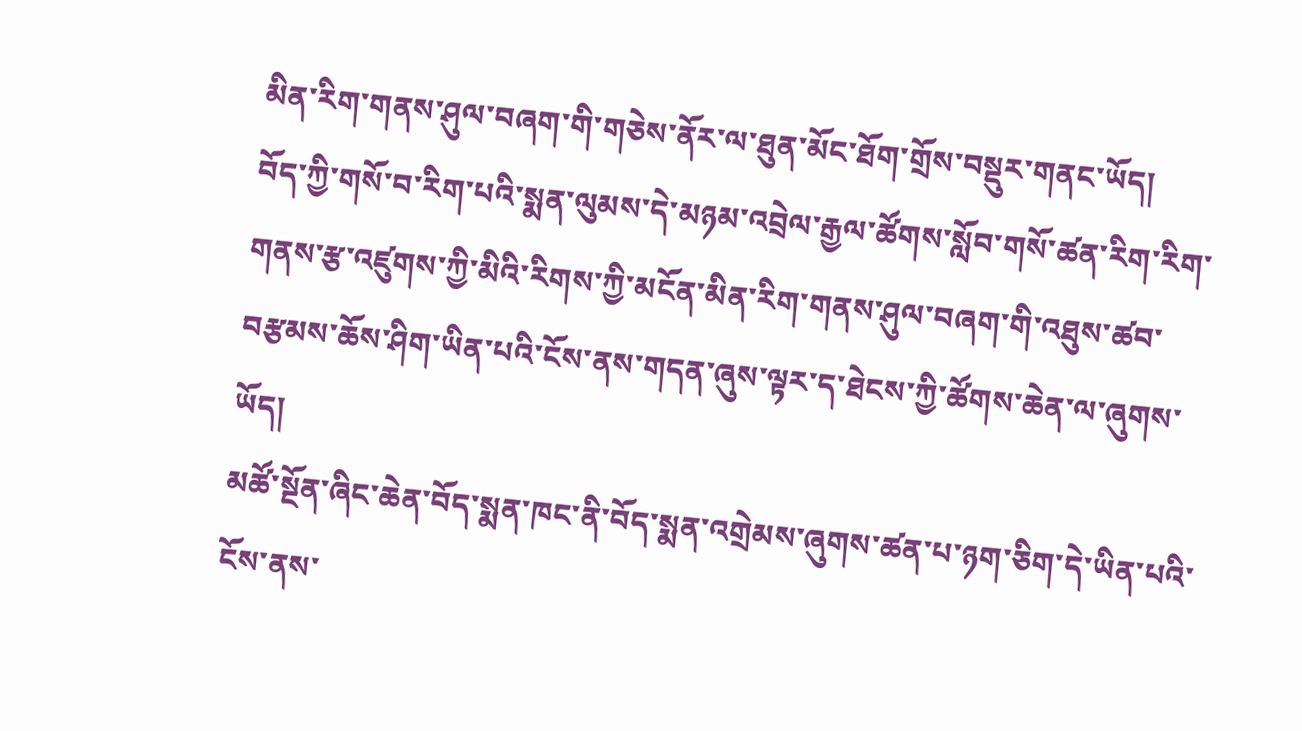མིན་རིག་གནས་ཤུལ་བཞག་གི་གཅེས་ནོར་ལ་ཐུན་མོང་ཐོག་གྲོས་བསྡུར་གནང་ཡོད།
བོད་ཀྱི་གསོ་བ་རིག་པའི་སྨན་ལུམས་དེ་མཉམ་འབྲེལ་རྒྱལ་ཚོགས་སློབ་གསོ་ཚན་རིག་རིག་གནས་རྩ་འཛུགས་ཀྱི་མིའི་རིགས་ཀྱི་མངོན་མིན་རིག་གནས་ཤུལ་བཞག་གི་འཐུས་ཚབ་བརྩམས་ཆོས་ཤིག་ཡིན་པའི་ངོས་ནས་གདན་ཞུས་ལྟར་ད་ཐེངས་ཀྱི་ཚོགས་ཆེན་ལ་ཞུགས་ཡོད།
མཚོ་སྔོན་ཞིང་ཆེན་བོད་སྨན་ཁང་ནི་བོད་སྨན་འགྲེམས་ཞུགས་ཚན་པ་ཉག་ཅིག་དེ་ཡིན་པའི་ངོས་ནས་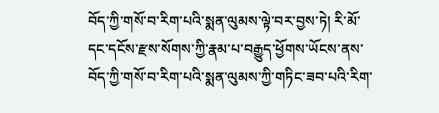བོད་ཀྱི་གསོ་བ་རིག་པའི་སྨན་ལུམས་ལྟེ་བར་བྱས་ཏེ། རི་མོ་དང་དངོས་རྫས་སོགས་ཀྱི་རྣམ་པ་བརྒྱུད་ཕྱོགས་ཡོངས་ནས་བོད་ཀྱི་གསོ་བ་རིག་པའི་སྨན་ལུམས་ཀྱི་གཏིང་ཟབ་པའི་རིག་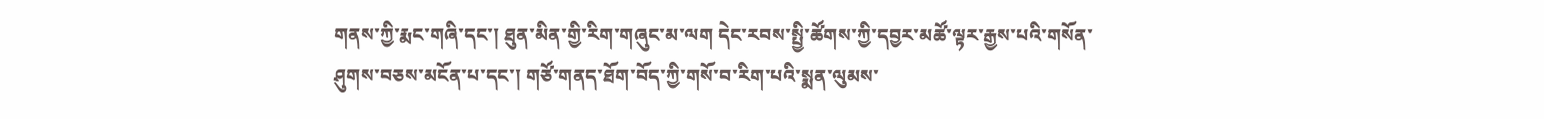གནས་ཀྱི་རྨང་གཞི་དང་། ཐུན་མིན་གྱི་རིག་གཞུང་མ་ལག དེང་རབས་སྤྱི་ཚོགས་ཀྱི་དབྱར་མཚོ་ལྟར་རྒྱས་པའི་གསོན་ཤུགས་བཅས་མངོན་པ་དང་། གཙོ་གནད་ཐོག་བོད་ཀྱི་གསོ་བ་རིག་པའི་སྨན་ལུམས་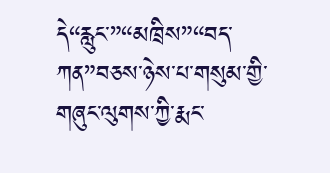དེ“རླུང་”“མཁྲིས”“བད་ཀན”བཅས་ཉེས་པ་གསུམ་གྱི་གཞུང་ལུགས་ཀྱི་རྨང་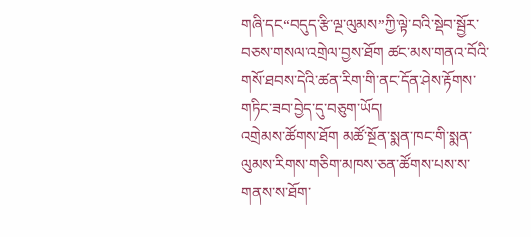གཞི་དང“བདུད་རྩི་ལྔ་ལུམས”ཀྱི་ལྟེ་བའི་སྡེབ་སྦྱོར་བཅས་གསལ་འགྲེལ་བྱས་ཐོག ཚང་མས་གནའ་བོའི་གསོ་ཐབས་དེའི་ཚན་རིག་གི་ནང་དོན་ཤེས་རྟོགས་གཏིང་ཟབ་བྱེད་དུ་བཅུག་ཡོད།
འགྲེམས་ཚོགས་ཐོག མཚོ་སྔོན་སྨན་ཁང་གི་སྨན་ལུམས་རིགས་གཅིག་མཁས་ཅན་ཚོགས་པས་ས་གནས་ས་ཐོག་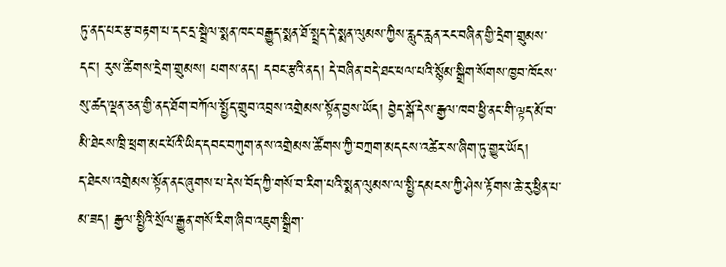ཏུ་ནད་པར་རྩ་བརྟག་པ་དང་དྲ་སྦྲེལ་སྨན་ཁང་བརྒྱུད་སྨན་ཐོ་སྤྲད་དེ་སྨན་ལུམས་ཀྱིས་རླུང་རླན་རང་བཞིན་གྱི་དྲེག་གྲུམས་དང་། རུས་ཚིགས་དྲེག་གྲུམས། པགས་ནད། དབང་རྩའི་ནད། དེ་བཞིན་བདེ་ཐང་ཕལ་པའི་སྙོམ་སྒྲིག་སོགས་ཁྱབ་ཁོངས་སུ་ཚད་ལྡན་ཅན་གྱི་ནད་ཐོག་བཀོལ་སྤྱོད་གྲུབ་འབྲས་འགྲེམས་སྟོན་བྱས་ཡོད། བྱེད་སྒོ་དེས་རྒྱལ་ཁབ་ཕྱི་ནང་གི་ལྟད་མོ་བ་མི་ཐེངས་ཁྲི་ཕྲག་མང་པོའི་ཡིད་དབང་བཀུག་ནས་འགྲེམས་ཚོགས་ཀྱི་བཀྲག་མདངས་འཚེར་ས་ཞིག་ཏུ་གྱུར་ཡོད།
ད་ཐེངས་འགྲེམས་སྟོན་ནང་ཞུགས་པ་དེས་བོད་ཀྱི་གསོ་བ་རིག་པའི་སྨན་ལུམས་ལ་སྤྱི་དམངས་ཀྱི་ཤེས་རྟོགས་ཆེ་རུ་ཕྱིན་པ་མ་ཟད། རྒྱལ་སྤྱིའི་སྲོལ་རྒྱུན་གསོ་རིག་ཞིབ་འཇུག་སྒྲིག་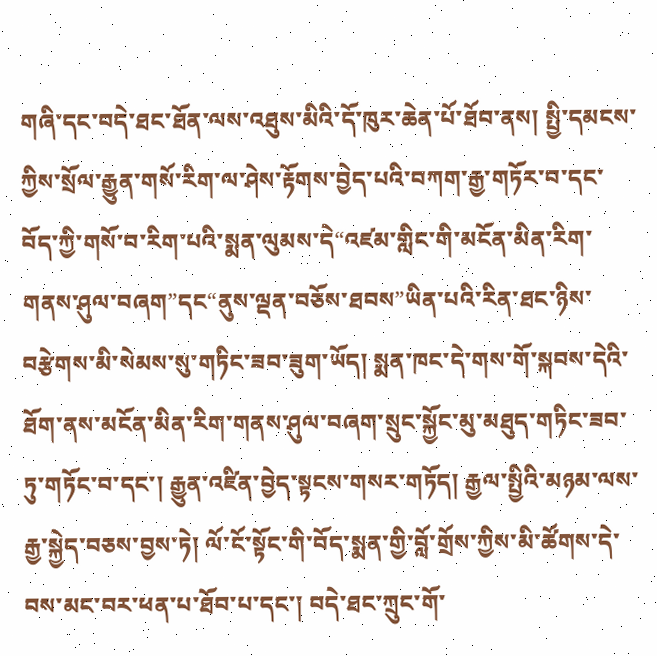གཞི་དང་བདེ་ཐང་ཐོན་ལས་འཐུས་མིའི་དོ་ཁུར་ཆེན་པོ་ཐོབ་ནས། སྤྱི་དམངས་ཀྱིས་སྲོལ་རྒྱུན་གསོ་རིག་ལ་ཤེས་རྟོགས་བྱེད་པའི་བཀག་རྒྱ་གཏོར་བ་དང་བོད་ཀྱི་གསོ་བ་རིག་པའི་སྨན་ལུམས་དེ“འཛམ་གླིང་གི་མངོན་མིན་རིག་གནས་ཤུལ་བཞག”དང“ནུས་ལྡན་བཅོས་ཐབས”ཡིན་པའི་རིན་ཐང་ཉིས་བརྩེགས་མི་སེམས་སུ་གཏིང་ཟབ་ཟུག་ཡོད། སྨན་ཁང་དེ་གས་གོ་སྐབས་དེའི་ཐོག་ནས་མངོན་མིན་རིག་གནས་ཤུལ་བཞག་སྲུང་སྐྱོང་མུ་མཐུད་གཏིང་ཟབ་ཏུ་གཏོང་བ་དང་། རྒྱུན་འཛིན་བྱེད་སྟངས་གསར་གཏོད། རྒྱལ་སྤྱིའི་མཉམ་ལས་རྒྱ་སྐྱེད་བཅས་བྱས་ཏེ། ལོ་ངོ་སྟོང་གི་བོད་སྨན་གྱི་བློ་གྲོས་ཀྱིས་མི་ཚོགས་དེ་བས་མང་བར་ཕན་པ་ཐོབ་པ་དང་། བདེ་ཐང་ཀྲུང་གོ་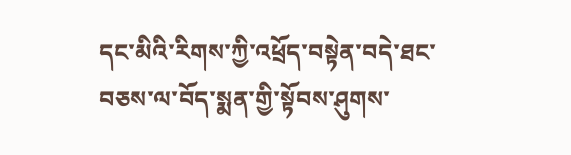དང་མིའི་རིགས་ཀྱི་འཕྲོད་བསྟེན་བདེ་ཐང་བཅས་ལ་བོད་སྨན་གྱི་སྟོབས་ཤུགས་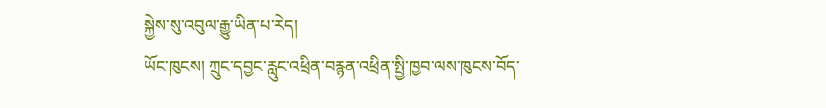སྐྱེས་སུ་འབུལ་རྒྱུ་ཡིན་པ་རེད།
ཡོང་ཁུངས། ཀྲུང་དབྱང་རླུང་འཕྲིན་བརྙན་འཕྲིན་སྤྱི་ཁྱབ་ལས་ཁུངས་བོད་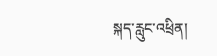སྐད་རླུང་འཕྲིན།